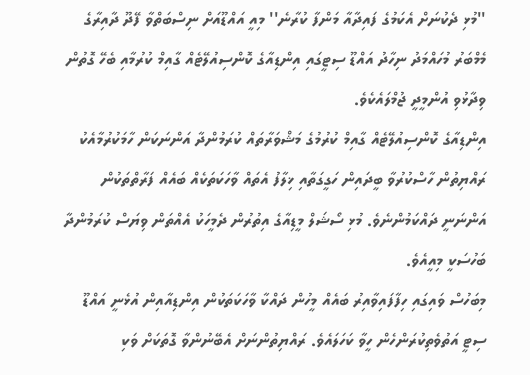''މުޅި ދެކުނަށް އެކަމުގެ ފައިދާއާ މަންފާ ކުރާނެ'' މިއީ އައްޑޫއަށް ނިސްބަތްވާ ފޭދޫ ދާއިރާގެ މެމްބަރު މުހައްމަދު ނިހާދު އައްޑޫ ސިޓީގައި އިންޑިއާގެ ކޮންސިއުލޭޓެއް ގާއިމް ކުރުމާއި ބެހޭ ގޮތުން ވިދާޅުވި އުންމީދީ ޖުމްލައެކެވެ.
އިންޑިއާގެ ކޮންސިއުލޭޓެއް ގާއިމް ކުރުމުގެ މަޝްވަރާތައް ކުރަމުންދާ އަންނަކަން ހާމަކުރުމާއެކު ރައްޔިތުން ހާސްކުރުވާ ބީދައިން ހަގީގަތާއި ޚިލާފު އެތައް ވާހަކަތަކެއް ބައެއް ފަރާތްތަކުން އަންނަނީ ދައްކަމުންނެވެ. މުޅި ސޯޝަލް މީޑިއާގެ އިތުރުން ދެމީހަކު އެއްތަން ވިޔަސް ކުރަމުންދާ ބަހުސަކީ މިއީއެވެ.
މިބަހުސް ވައިގައި ހިފާފައިވާއިރު ބައެއް މީހުން ދައްކާ ވާހަކަތަކުން އިންޑިއާއިން އުޅެނީ އައްޑޫ ސިޓީ އަތުވެތިކުރަންހެން ހީވާ ކަހަލައެވެ. ރައްޔިތުންނަށް އެބޭނުންވާ ގޮތަކަށް ވަކި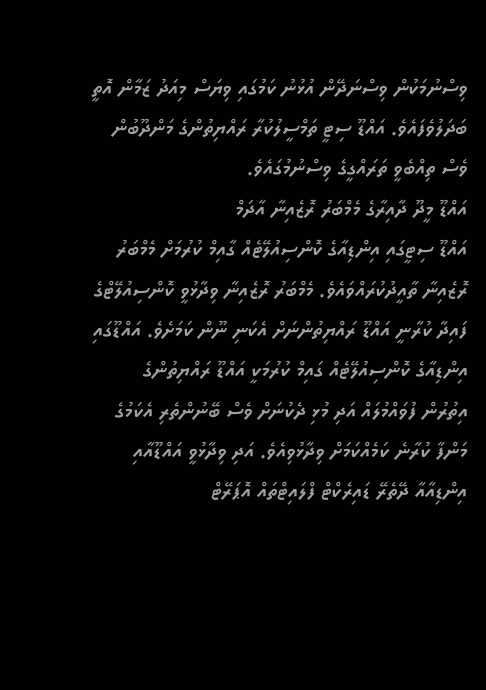ވިސްނުމަކުން ވިސްނަދޭން އުޅުނު ކަމުގައި ވިޔަސް މިއަދު ޒަމާން އޮތީ ބަދަލުވެފައެވެ. އައްޑޫ ސިޓީ ތަމްސީލުކުރާ ރައްޔިތުންގެ މަންދޫބުން ވެސް ތިއްބެވީ ތަރައްގީގެ ވިސްނުމުގައެވެ.
އައްޑޫ މީދޫ ދާއިރާގެ މެމްބަރު ރޮޒެއިނާ އާދަމް
އައްޑޫ ސިޓީގައި އިންޑިއާގެ ކޮންސިއުލޭޓެއް ގާއިމް ކުރުމަށް މެމްބަރު ރޮޒެއިނާ ތާއީދުކުރައްވައެވެ. މެމްބަރު ރޮޒެއިނާ ވިދާޅުވީ ކޮންސިއުލޭޓްގެ ފައިދާ ކުރާނީ އައްޑޫ ރައްޔިތުންނަށް އެކަނި ނޫން ކަމަށެވެ. އައްޑޫގައި އިންޑިއާގެ ކޮންސިއުލޭޓެއް ގައިމް ކުރުމަކީ އައްޑޫ ރައްޔިތުންގެ އިތުރުން ފުވައްމުލައް އަދި މުޅި ދެކުނަށް ވެސް ބޭނުންތެރި އެކަމުގެ މަންފާ ކުރާނެ ކަމެއްކަމަށް ވިދާޅުވިއެވެ. އަދި ވިދާޅުވީ އައްޑޫއާއި އިންޑިއާއާ ދޭތެރޭ ޑައިރެކްޓް ފްލައިޓްތައް އޮޕަރޭޓް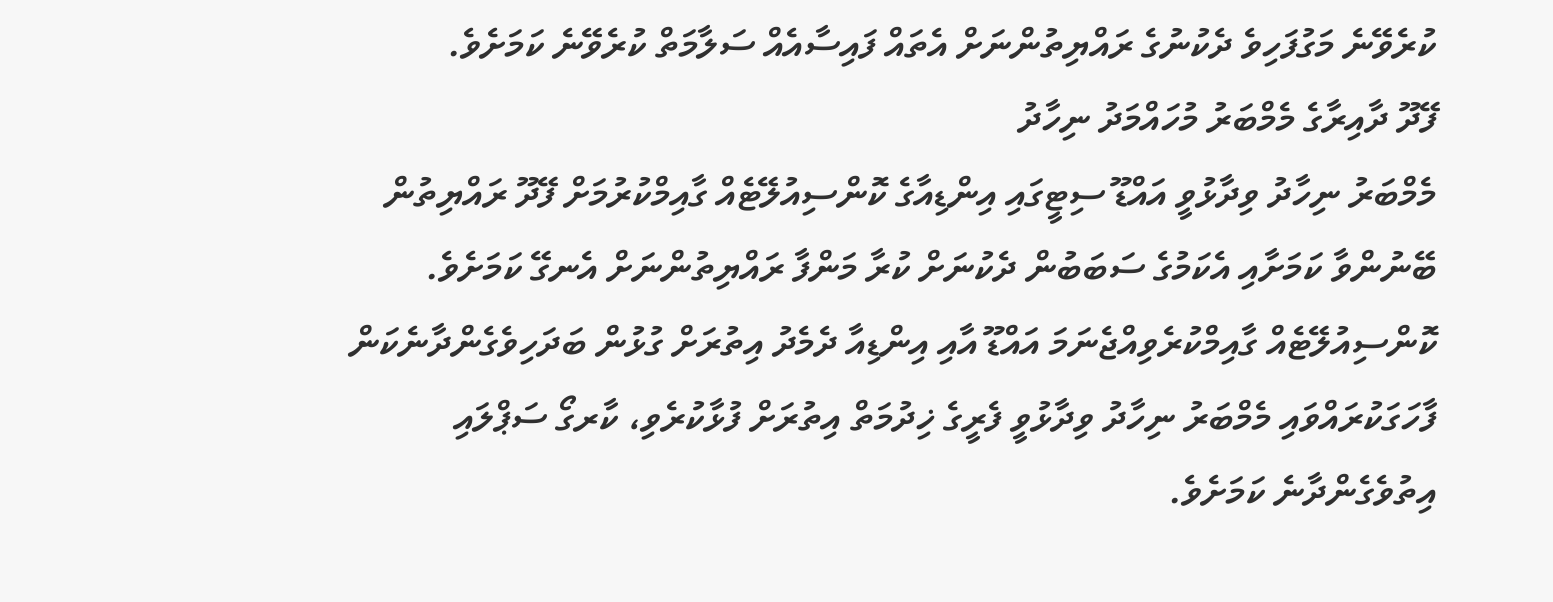ކުރެވޭނެ މަގުފަހިވެ ދެކުނުގެ ރައްޔިތުންނަށް އެތައް ފައިސާއެއް ސަލާމަތް ކުރެވޭނެ ކަމަށެވެ.
ފޭދޫ ދާއިރާގެ މެމްބަރު މުހައްމަދު ނިހާދު
މެމްބަރު ނިހާދު ވިދާޅުވީ އައްޑޫ ސިޓީގައި އިންޑިއާގެ ކޮންސިއުލޭޓެއް ގާއިމްކުރުމަށް ފޭދޫ ރައްޔިތުން ބޭނުންވާ ކަމަށާއި އެކަމުގެ ސަބަބުން ދެކުނަށް ކުރާ މަންފާ ރައްޔިތުންނަށް އެނގޭ ކަމަށެވެ. ކޮންސިއުލޭޓެއް ގާއިމްކުރެވިއްޖެނަމަ އައްޑޫ އާއި އިންޑިއާ ދެމެދު އިތުރަށް ގުޅުން ބަދަހިވެގެންދާނެކަން ފާހަގަކުރައްވައި މެމްބަރު ނިހާދު ވިދާޅުވީ ފެރީގެ ޚިދުމަތް އިތުރަށް ފުޅާކުރެވި، ކާރގޯ ސަޕްލައި އިތުވެގެންދާނެ ކަމަށެވެ.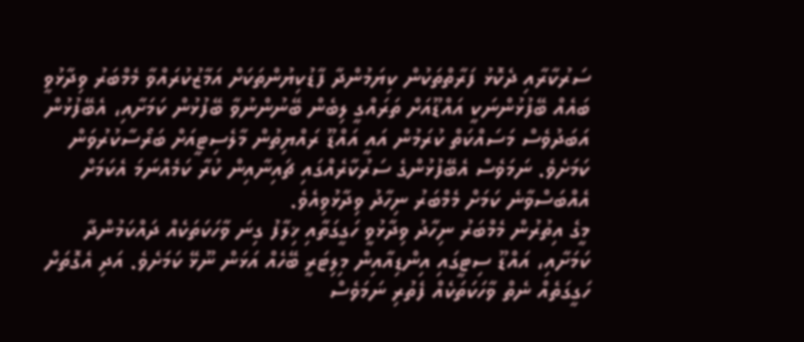ސަރުކާރާއި ދެކޮޅު ފަރާތްތަކުން ކިޔަމުންދާ ފާޑުކިޔުންތަކަށް އަމާޒުކުރައްވާ މެމްބަރު ވިދާޅުވީ ބައެއް ބޭފުޅުންނަކީ އައްޑޫއަށް ތަރައްގީ ލިބެން ބޭނުންނުވާ ބޭފުޅުން ކަމަށާއި، އެބޭފުޅުން އަބަދުވެސް މަސައްކަތް ކުރަމުން އައީ އައްޑޫ ރައްޔިތުން މާލެސިޓީއަށް ބަރޯސާކުރުވަން ކަމަށެވެ. ނަމަވެސް އެބޭފުޅުންގެ ސަރުކާރެއްގައި ޗައިނާއިން ކުރާ ކަމެއްނަމަ އެކަމަށް އެއްބަސްވާނެ ކަމަށް މެމްބަރު ނިހާދު ވިދާޅުވިއެވެ.
މީގެ އިތުރުން މެމްބަރު ނިހާދު ވިދާޅުވީ ހަގީގަތާއި ޚިލާފު ގިނަ ވާހަކަތަކެއް ދައްކަމުންދާ ކަމަށާއި، އައްޑޫ ސިޓީގައި އިންޑިއާއިން މިލިޓަރީ ބޭހެއް އަޅަން ނޫޅޭ ކަމަށެވެ. އަދި އެގޮތަށް ހަގީގަތެއް ނެތް ވާހަކަތަކެއް ފެތުރި ނަމަވެސް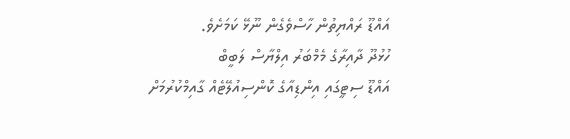އައްޑޫ ރައްޔިތުން ހާސްވެގެން ނޫޅޭ ކަމަށެވެ.
ހުޅުދޫ ދާއިރާގެ މެމްބަރު އިލްޔާސް ލަބީބް
އައްޑޫ ސިޓީގައި އިންޑިއާގެ ކޮންސިއުލޭޓެއް ގާއިމްކުރުމަށް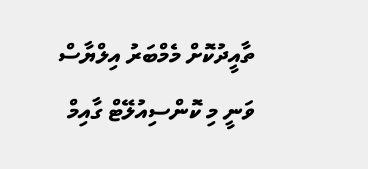ތާއީދުކޮށް މެމްބަރު އިލްޔާސް ވަނީ މި ކޮންސިއުލޭޓް ގާއިމް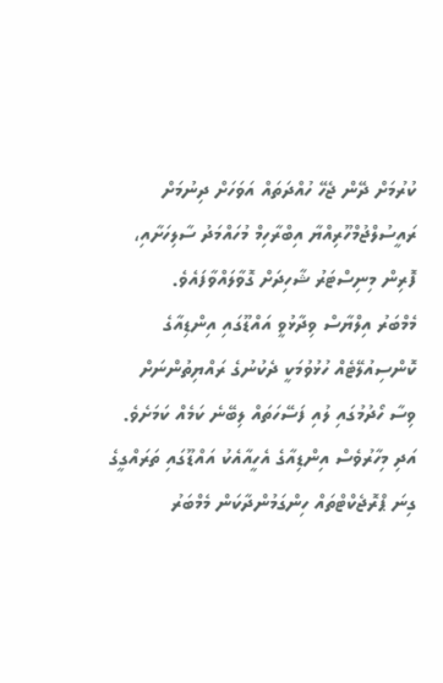ކުރުމަށް ދޭން ޖެހޭ ހުއްދަތައް އަވަހަށް ދިނުމަށް ރައީސުލްޖުމްހޫރިއްޔާ އިބްރާހިމް މުހައްމަދު ސާލިހަށާއި، ފޮރިން މިނިސްޓަރު ޝާހިދަށް ގޮވާލައްވާފައެވެ.
މެމްބަރު އިލްޔާސް ވިދާޅުވީ އައްޑޫގައި އިންޑިއާގެ ކޮންސިއުލޭޓެއް ހުޅުވުމަކީ ދެކުނުގެ ރައްޔިތުންނަށް ވިސާ ހޯދުމުގައި ލުއި ފަސޭހަތައް ލިބޭނެ ކަމެއް ކަމަށެވެ. އަދި މިހާރުވެސް އިންޑިއާގެ އެހީއާއެކު އައްޑޫގައި ތަރައްގީގެ ގިނަ ޕްރޮޖެކްޓްތައް ހިންގަމުންދާކަން މެމްބަރު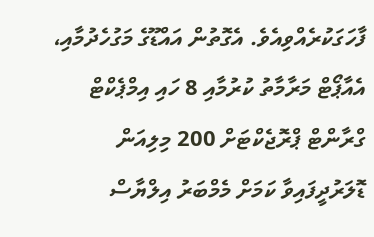ފާހަގަކުރެއްވިއެވެ. އެގޮތުން އައްޑޫގެ މަގުހެދުމާއި، އެއާޕޯޓް މަރާމާތު ކުރުމާއި 8 ހައި އިމްޕެކްޓް ގްރާންޓް ޕްރޮޖެކްޓަށް 200 މިލިއަން ޑޮލަރުދީފައިވާ ކަމަށް މެމްބަރު އިލްޔާސް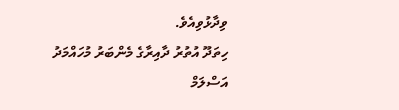ވިދާޅުވިއެވެ.
ހިތަދޫ އުތުރު ދާއިރާގެ މެންބަރު މުހައްމަދު އަސްލަމް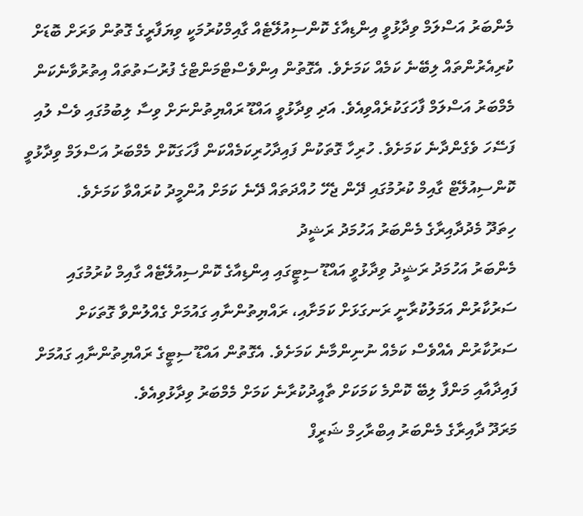މެންބަރު އަސްލަމް ވިދާޅުވީ އިންޑިއާގެ ކޮންސިއުލޭޓެއް ގާއިމްކުރުމަކީ ވިޔަފާރީގެ ގޮތުން ވަރަށް ބޮޑަށް ކުރިއެރުންތައް ލިބޭނެ ކަމެއް ކަމަށެވެ. އެގޮތުން އިންވެސްޓްމަންޓްގެ ފުރުސަތުތައް އިތުރުވާނެކަން މެމްބަރު އަސްލަމް ފާހަގަކުރެއްވިއެވެ. އަދި ވިދާޅުވީ އައްޑޫ ރައްޔިތުންނަށް ވިސާ ލިބުމުގައި ވެސް ލުއި ފަސޭހަ ވެގެންދާނެ ކަމަށެވެ. ހުރިހާ ގޮތަކުން ފައިދާހުރިކަމެއްކަން ފާހަގަކޮށް މެމްބަރު އަސްލަމް ވިދާޅުވީ ކޮންސިއުލޭޓް ގާއިމް ކުރުމުގައި ދޭން ޖެހޭ ހުއްދަތައް ދޭނެ ކަމަށް އުންމީދު ކުރައްވާ ކަމަށެވެ.
ހިތަދޫ މެދުދާއިރާގެ މެންބަރު އަހުމަދު ރަޝީދު
މެންބަރު އަހުމަދު ރަޝީދު ވިދާޅުވީ އައްޑޫ ސިޓީގައި އިންޑިއާގެ ކޮންސިއުލޭޓެއް ގާއިމް ކުރުމުގައި ސަރުކާރުން އަމަލުކުރާނީ ރަނގަޅަށް ކަމަށާއި، ރައްޔިތުންނާއި ގައުމަށް ގެއްލުންވާ ގޮތަކަށް ސަރުކާރުން އެއްވެސް ކަމެއް ނުނިންމާނެ ކަމަށެވެ. އެގޮތުން އައްޑޫ ސިޓީގެ ރައްޔިތުންނާއި ގައުމަށް ފައިދާއާއި މަންފާ ލިބޭ ކޮންމެ ކަމަކަށް ތާއީދުކުރާނެ ކަމަށް މެމްބަރު ވިދާޅުވިއެވެ.
މަރަދޫ ދާއިރާގެ މެންބަރު އިބްރާހިމް ޝަރީފް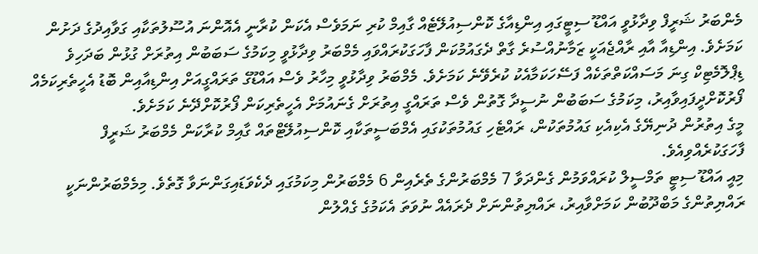މެންބަރު ޝަރީފް ވިދާޅުވީ އައްޑޫ ސިޓީގައި އިންޑިއާގެ ކޮންސިއުލޭޓެއް ގާއިމް ކުރި ނަމަވެސް އެކަން ކުރާނީ އެއޮންނަ އުސޫލުތަކާއި ގަވާއިދުގެ ދަށުން ކަމަށެވެ. އިންޑިއާ އާއި ރާއްޖެއަކީ ޒަމާނުއްސުރެ ގާތް ދެގައުމުކަން ފާހަގަކުރައްވައި މެމްބަރު ވިދާޅުވީ މިކަމުގެ ސަބަބުން އިތުރަށް ގުޅުން ބަދަހިވެ ޑިޕްލޮމެޓިކް ގިނަ މަސައްކަތްތަކެއް ފަސޭހަކަމާއެކު ކުރެވޭނެ ކަމަށެވެ. މެމްބަރު ވިދާޅުވީ މިހާރު ވެސް އައްޑޫގެ ތަރައްގީއަށް އިންޑިއާއިން ބޮޑު އެހީތެރިކަމެއް ފޯރުކޮށްދީފައިވާއިރު، މިކަމުގެ ސަބަބުން ނުސީދާ ގޮތުން ވެސް ތަރައްގީ އިތުރަށް ގެނައުމަށް އެހީތެރިކަން ފޯރުކޮށްދޭނެ ކަމަށެވެ.
މީގެ އިތުރުން ދުނިޔޭގެ އެކިއެކި ގައުމުތަކުން، ރައްޓެހި ގައުމުތަކުގައި އެމްބަސީތަކާއި ކޮންސިއުލޭޓްތައް ގާއިމް ކުރާކަން މެމްބަރު ޝަރީފް ފާހަގަކުރެއްވިއެވެ.
މިއީ އައްޑޫ ސިޓީ ތަމްސީލް ކުރައްވަމުން ގެންދަވާ 7 މެމްބަރުންގެ ތެރެއިން 6 މެމްބަރުން މިކަމުގައި ދެކެވަޑައިގަންނަވާ ގޮތެވެ. މިމެމްބަރުންނަކީ ރައްޔިތުންގެ މަބްދޫބުން ކަމަށްވާއިރު، ރައްޔިތުންނަށް ދެރައެއް ނުވަތަ އެކަމުގެ ގެއްލުން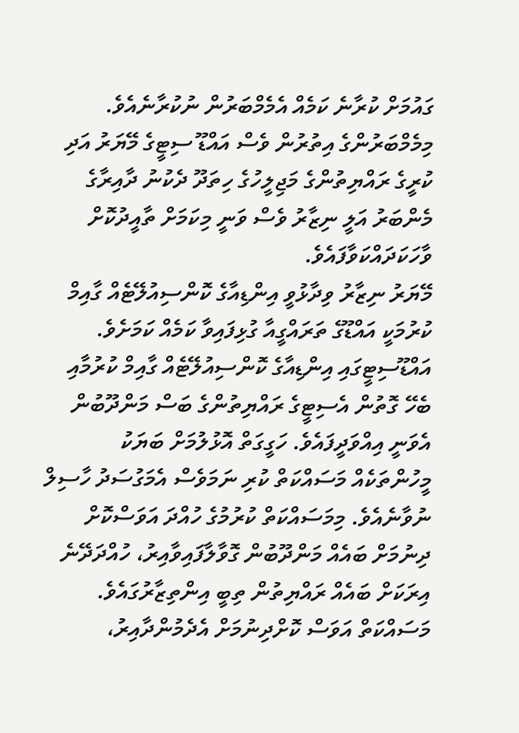ގައުމަށް ކުރާނެ ކަމެއް އެމެމްބަރުން ނުކުރާނެއެވެ. މިމެމްބަރުންގެ އިތުރުން ވެސް އައްޑޫ ސިޓީގެ މޭޔަރު އަދި ކުރީގެ ރައްޔިތުންގެ މަޖިލީހުގެ ހިތަދޫ ދެކުނު ދާއިރާގެ މެންބަރު އަލީ ނިޒާރު ވެސް ވަނީ މިކަމަށް ތާއީދުކޮށް ވާހަކަދައްކަވާފައެވެ.
މޭޔަރު ނިޒާރު ވިދާޅުވީ އިންޑިއާގެ ކޮންސިއުލޭޓެއް ގާއިމް ކުރުމަކީ އައްޑޫގެ ތަރައްގީއާ ގުޅިފައިވާ ކަމެއް ކަމަށެވެ.
އައްޑޫސިޓީގައި އިންޑިއާގެ ކޮންސިއުލޭޓެއް ގާއިމް ކުރުމާއި ބެހޭ ގޮތުން އެސިޓީގެ ރައްޔިތުންގެ ބަސް މަންދޫބުން އެވަނީ އިއްވަދީފައެވެ. ހަގީގަތް އޮޅުލުމަށް ބަޔަކު މީހުންތަކެއް މަސައްކަތް ކުރި ނަމަވެސް އެމަގުސަދު ހާސިލް ނުވާނެއެވެ. މިމަސައްކަތް ކުރުމުގެ ހުއްދަ އަވަސްކޮށް ދިނުމަށް ބައެއް މަންދޫބުން ގޮވާލާފައިވާއިރު، ހުއްދަދޭނެ އިރަކަށް ބައެއް ރައްޔިތުން ތިބީ އިންތިޒާރުގައެވެ. މަސައްކަތް އަވަސް ކޮށްދިނުމަށް އެދެމުންދާއިރު،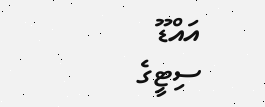އައްޑޫ ސިޓީގެ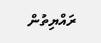ރައްޔިތުން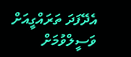އެދޭފަދަ ތަރައްގީއަށް ވަސީލްވުމަށް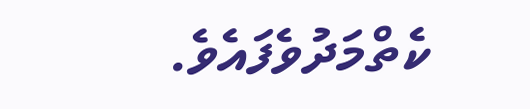ކެތްމަދުވެފައެވެ.